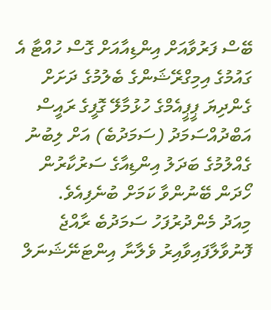ބޭސް ފަރުވާއަށް އިންޑިއާއަށް ގޮސް ހުއްޓާ އެ ގައުމުގެ އިމިގްރޭޝަންގެ ބެލުމުގެ ދަށަށް ގެންދިޔަ ޕީޕީއެމްގެ ހުޅުމާލޭ ގޮފީގެ ރައީސް އަބްދުއްސަމަދު (ސަމަދުބެ) އަށް ލިބުނު ގެއްލުމުގެ ބަދަލު އިންޑިއާގެ ސަރުކާރުން ހޯދަން ބޭނުންވާ ކަމަށް ބުނެފިއެވެ.
މިއަދު މެންދުރުފަހު ސަމަދުބެ ރާއްޖެ ފޮނުވާލާފައިވާއިރު ވެލާނާ އިންޓަނޭޝަނަލް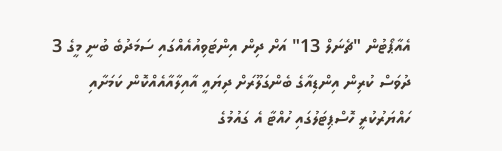އެއާޕޯޓުން "ޗެނަލް 13" އަށް ދިން އިންޓަވިއުއެއްގައި ސަމަދުބެ ބުނީ މީގެ 3 ދުވަސް ކުރިން އިންޑިއާގެ ބެންގަލޫރަށް ދިޔައީ އާއިލާއާއެއްކޮން ކަމަށާއި ހައްޔަރުކުރީ ހޮސްޕިޓަލުގައި ހުއްޓާ އެ ގައުމުގެ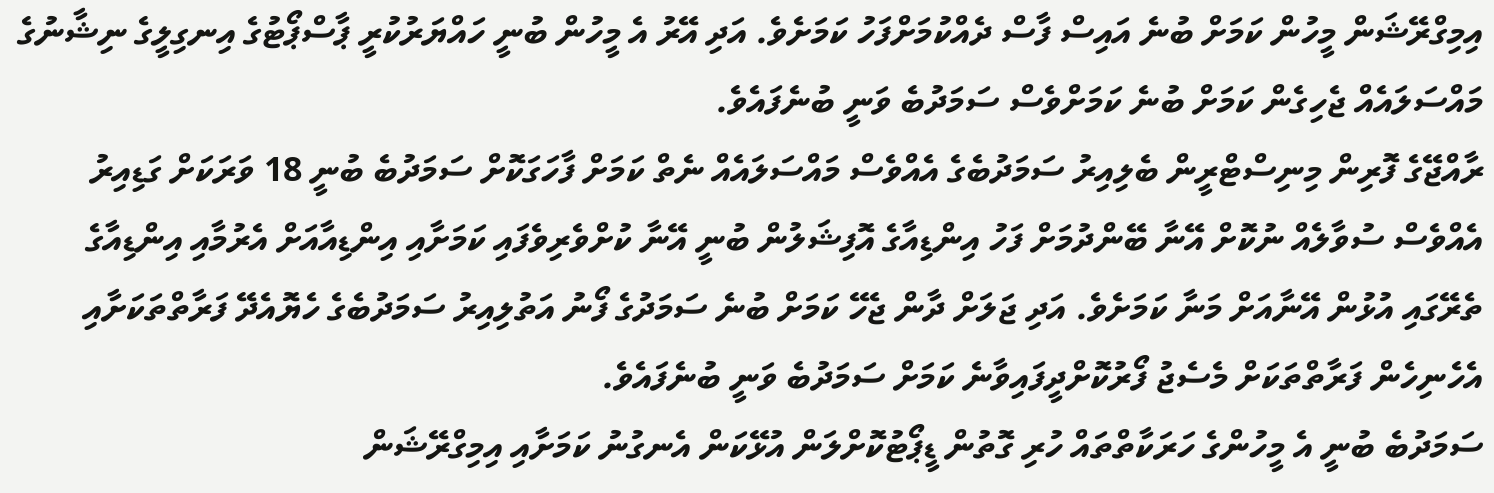އިމިގްރޭޝަން މީހުން ކަމަށް ބުނެ އައިސް ފާސް ދެއްކުމަށްފަހު ކަމަށެވެ. އަދި އޭރު އެ މީހުން ބުނީ ހައްޔަރުކުރީ ޕާސްޕޯޓުގެ އިނގިލީގެ ނިޝާނުގެ މައްސަލައެއް ޖެހިގެން ކަމަށް ބުނެ ކަމަށްވެސް ސަމަދުބެ ވަނީ ބުނެފައެވެ.
ރާއްޖޭގެ ފޮރިން މިނިސްޓްރީން ބެލިއިރު ސަމަދުބެގެ އެއްވެސް މައްސަލައެއް ނެތް ކަމަށް ފާހަގަކޮށް ސަމަދުބެ ބުނީ 18 ވަރަކަށް ގަޑިއިރު އެއްވެސް ސުވާލެއް ނުކޮށް އޭނާ ބޭންދުމަށް ފަހު އިންޑިއާގެ އޮފިޝަލުން ބުނީ އޭނާ ކުށްވެރިވެފައި ކަމަށާއި އިންޑިއާއަށް އެރުމާއި އިންޑިއާގެ ތެރޭގައި އުޅުން އޭނާއަށް މަނާ ކަމަށެވެ. އަދި ޖަލަށް ދާން ޖެހޭ ކަމަށް ބުނެ ސަމަދުގެ ފޯނު އަތުލިއިރު ސަމަދުބެގެ ހެޔޮއެދޭ ފަރާތްތަކަށާއި އެހެނިހެން ފަރާތްތަކަށް މެސެޖު ފޯރުކޮށްދީފައިވާނެ ކަމަށް ސަމަދުބެ ވަނީ ބުނެފައެވެ.
ސަމަދުބެ ބުނީ އެ މީހުންގެ ހަރަކާތްތައް ހުރި ގޮތުން ޑީޕޯޓުކޮށްލަން އުޅޭކަން އެނގުނު ކަމަށާއި އިމިގްރޭޝަން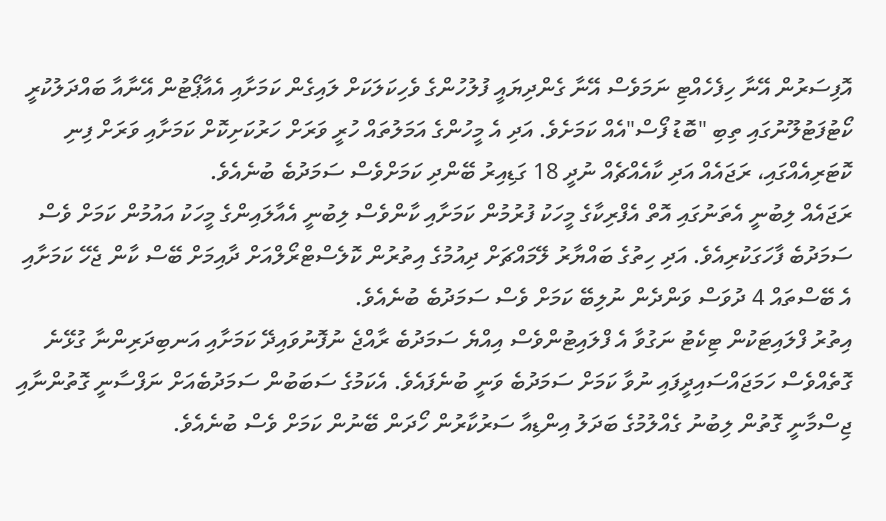އޮފިސަރުން އޭނާ ހިފެހެއްޓި ނަމަވެސް އޭނާ ގެންދިޔައީ ފުލުހުންގެ ވެހިކަލަކަށް ލައިގެން ކަމަށާއި އެއާޕޯޓުން އޭނާއާ ބައްދަލުކުރީ ކޯޓުފަޓުލޫނުގައި ތިބި "ބޮޑު ފޯސް"އެއް ކަމަށެވެ. އަދި އެ މީހުންގެ އަމަލުތައް ހުރީ ވަރަށް ހަރުކަށިކޮށް ކަމަށާއި ވަރަށް ފިނި ކޮޓަރިއެއްގައި، ރަޖައެއް އަދި ކާއެއްޗެއް ނުދީ 18 ގަޑިއިރު ބޭންދި ކަމަށްވެސް ސަމަދުބެ ބުނެއެވެ.
ރަޖައެއް ލިބުނީ އެތަނުގައި އޮތް އެފްރިކާގެ މީހަކު ފުރުމުން ކަމަށާއި ކާންވެސް ލިބުނީ އެއާލައިންގެ މީހަކު އައުމުން ކަމަށް ވެސް ސަމަދުބެ ފާހަގަކުރިއެވެ. އަދި ހިތުގެ ބައްޔާރު ލޭމައްޗަށް ދިއުމުގެ އިތުރުން ކޮލެސްޓްރޯލްއަށް ދާއިމަށް ބޭސް ކާން ޖެހޭ ކަމަށާއި އެ ބޭސްތައް 4 ދުވަސް ވަންދެން ނުލިބޭ ކަމަށް ވެސް ސަމަދުބެ ބުނެއެވެ.
އިތުރު ފްލައިޓަކުން ޓިކެޓު ނަގުވާ އެ ފްލައިޓުންވެސް އިއްޔެ ސަމަދުބެ ރާއްޖެ ނުފޮނުވައިދޭ ކަމަށާއި އަނބިދަރިންނާ ގުޅޭނެ ގޮތެއްވެސް ހަމަޖައްސައިދީފައި ނުވާ ކަމަށް ސަމަދުބެ ވަނީ ބުނެފައެވެ. އެކަމުގެ ސަބަބުން ސަމަދުބެއަށް ނަފްސާނީ ގޮތުންނާއި ޖިސްމާނީ ގޮތުން ލިބުނު ގެއްލުމުގެ ބަދަލު އިންޑިއާ ސަރުކާރުން ހޯދަން ބޭނުން ކަމަށް ވެސް ބުނެއެވެ.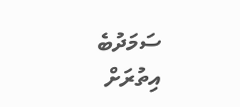ސަމަދުބެ އިތުރަށް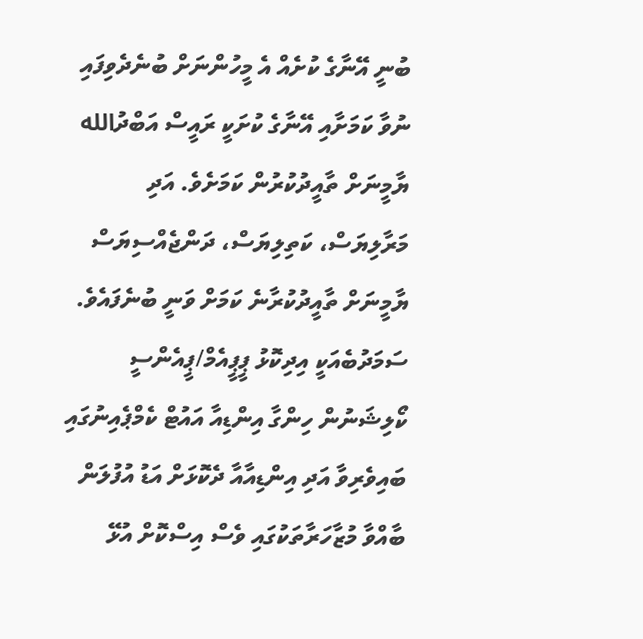ބުނީ އޭނާގެ ކުށެއް އެ މީހުންނަށް ބުނެދެވިފައި ނުވާ ކަމަށާއި އޭނާގެ ކުށަކީ ރައީސް އަބްދުالله ޔާމީނަށް ތާއީދުކުރުން ކަމަށެވެ. އަދި މަރާލިޔަސް، ކަތިލިޔަސް، ދަންޖެއްސިޔަސް ޔާމީނަށް ތާއީދުކުރާނެ ކަމަށް ވަނީ ބުނެފައެވެ.
ސަމަދުބެއަކީ އިދިކޮޅު ޕީޕީއެމް/ޕީއެންސީ ކޯލިޝަނުން ހިންގާ އިންޑިއާ އައުޓް ކެމްޕެއިނުގައި ބައިވެރިވާ އަދި އިންޑިއާއާ ދެކޮޅަށް އަޑު އުފުލަން ބާއްވާ މުޒާހަރާތަކުގައި ވެސް އިސްކޮށް އުޅޭ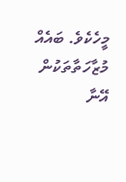މީހެކެވެ. ބައެއް މުޒާހަތާތަކުން އޭނާ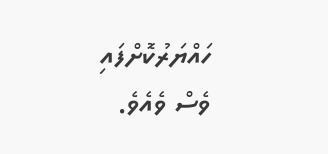ހައްޔަރުކޮށްފައި ވެސް ވެއެވެ.